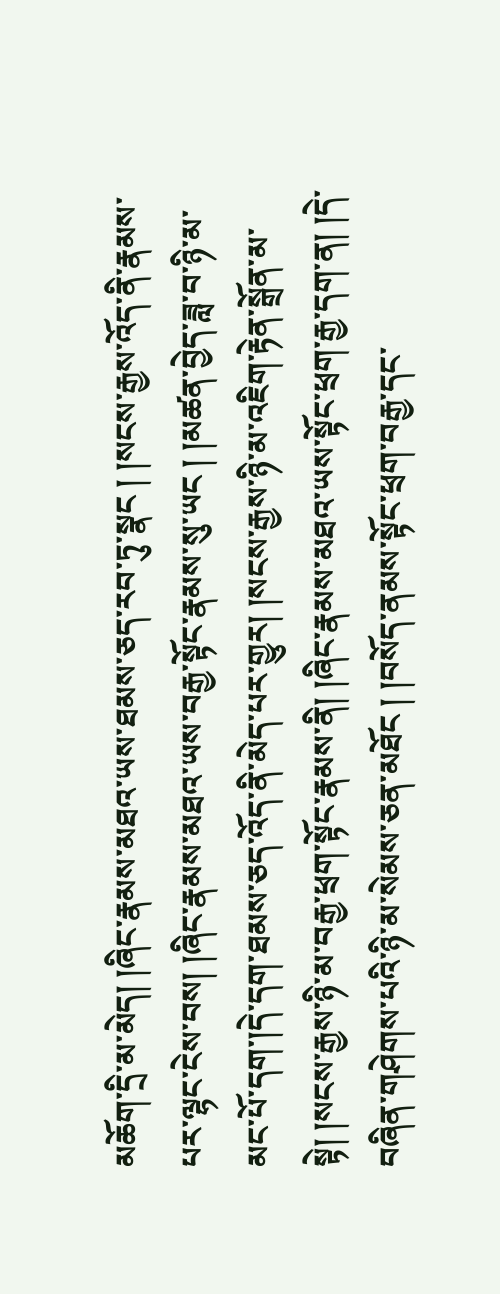མཆོག་དྲི་མ་མེད། །ཞིང་རྣམས་མཐའ་ཡས་ཐམས་ཅད་རབ་ཏུ་སྣང ། །སངས་རྒྱས་འོད་ནི་རྣམས་པར་ལྷང་ངེས་བས། །ཞིང་རྣམས་མཐའ་ཡས་བརྒྱ་སྟོང་རྣམས་སུ་ཡང ། །མཚན་བྱེད་ཟླ་བ་ཉི་མ་མང་པོ་དག་།དེ་དག་ཐམས་ཅད་འོད་ནི་མེད་པར་གྱུར། །སངས་རྒྱས་ཉི་མ་འཇིག་རྟེན་སྒྲོན་མ་སྟེ། །སངས་རྒྱས་ཉི་མ་བརྒྱ་ཕྲག་སྟོང་རྣམས་ནི། །ཞིང་རྣམས་མཐའ་ཡས་སྟོང་ཕྲག་རྒྱ་དག་ན། །དེ་བཞིན་གཤེགས་པའི་ཉི་མ་སེམས་ཅན་མཐོང ། །བསོད་ནམས་སྟོང་ཕྲག་བརྒྱ་དང་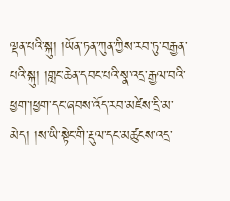ལྡན་པའི་སྐུ། །ཡོན་ཏན་ཀུན་ཀྱིས་རབ་ཏུ་བརྒྱན་པའི་སྐུ། །གླང་ཆེན་དབང་པའི་སྣ་འདྲ་རྒྱལ་བའི་ཕྱག་།ཕྱག་དང་ཞབས་འོད་རབ་མཛེས་དྲི་མ་མེད། །ས་ཡི་སྟེང་གི་རྡུལ་དང་མཚུངས་འདྲ་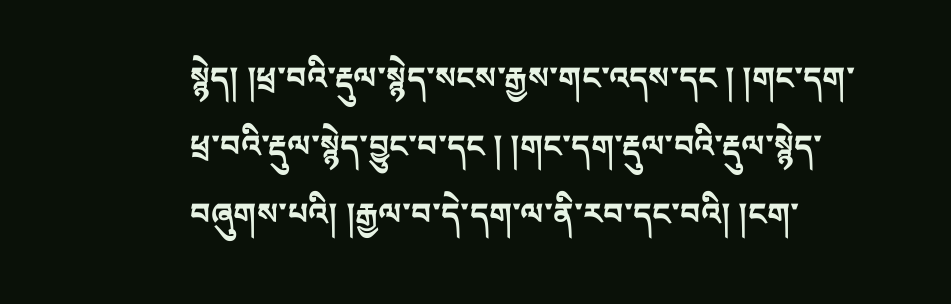སྙེད། །ཕྲ་བའི་རྡུལ་སྙེད་སངས་རྒྱས་གང་འདས་དང ། །གང་དག་ཕྲ་བའི་རྡུལ་སྙེད་བྱུང་བ་དང ། །གང་དག་རྡུལ་བའི་རྡུལ་སྙེད་བཞུགས་པའི། །རྒྱལ་བ་དེ་དག་ལ་ནི་རབ་དང་བའི། །ངག་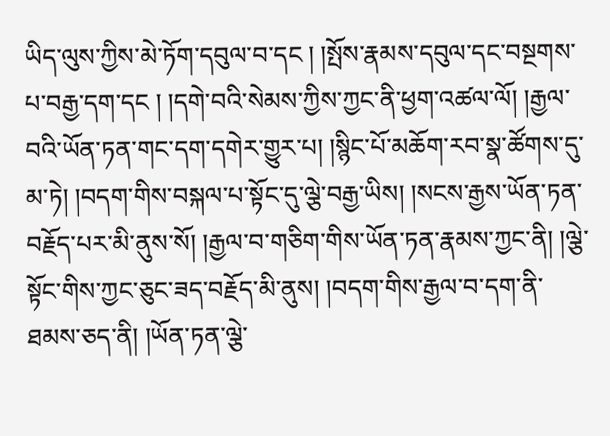ཡིད་ལུས་ཀྱིས་མེ་ཏོག་དབུལ་བ་དང ། །སྤོས་རྣམས་དབུལ་དང་བསྔགས་པ་བརྒྱ་དག་དང ། །དགེ་བའི་སེམས་ཀྱིས་ཀྱང་ནི་ཕྱག་འཚལ་ལོ། །རྒྱལ་བའི་ཡོན་ཏན་གང་དག་དགེར་གྱུར་པ། །སྙིང་པོ་མཆོག་རབ་སྣ་ཚོགས་དུ་མ་ཏེ། །བདག་གིས་བསྐལ་པ་སྟོང་དུ་ལྕེ་བརྒྱ་ཡིས། །སངས་རྒྱས་ཡོན་ཏན་བརྗོད་པར་མི་ནུས་སོ། །རྒྱལ་བ་གཅིག་གིས་ཡོན་ཏན་རྣམས་ཀྱང་ནི། །ལྕེ་སྟོང་གིས་ཀྱང་ཅུང་ཟད་བརྗོད་མི་ནུས། །བདག་གིས་རྒྱལ་བ་དག་ནི་ཐམས་ཅད་ནི། །ཡོན་ཏན་ལྕེ་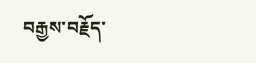བརྒྱས་བརྗོད་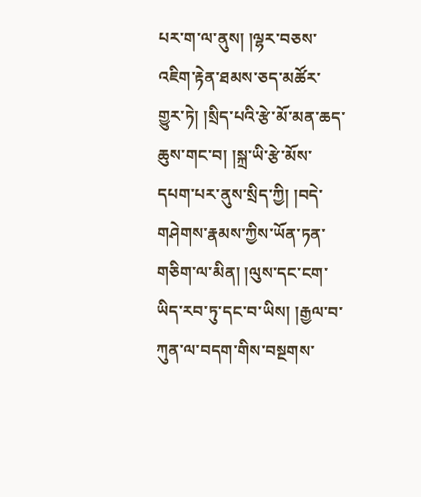པར་ག་ལ་ནུས། །ལྷར་བཅས་འཇིག་རྟེན་ཐམས་ཅད་མཚོར་གྱུར་ཏེ། །སྲིད་པའི་རྩེ་མོ་མན་ཆད་ཆུས་གང་བ། །སྐྲ་ཡི་རྩེ་མོས་དཔག་པར་ནུས་སྲིད་ཀྱི། །བདེ་གཤེགས་རྣམས་ཀྱིས་ཡོན་ཏན་གཅིག་ལ་མིན། །ལུས་དང་ངག་ཡིད་རབ་ཏུ་དང་བ་ཡིས། །རྒྱལ་བ་ཀུན་ལ་བདག་གིས་བསྔགས་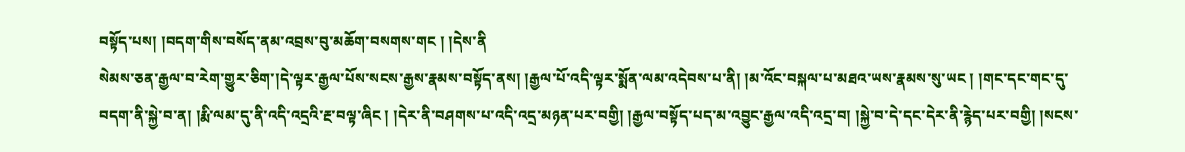བསྟོད་པས། །བདག་གིས་བསོད་ནམ་འབྲས་བུ་མཆོག་བསགས་གང ། །དེས་ནི
སེམས་ཅན་རྒྱལ་བ་རེག་གྱུར་ཅིག་།དེ་ལྟར་རྒྱལ་པོས་སངས་རྒྱས་རྣམས་བསྟོད་ནས། །རྒྱལ་པོ་འདི་ལྟར་སྨོན་ལམ་འདེབས་པ་ནི། །མ་འོང་བསྐལ་པ་མཐའ་ཡས་རྣམས་སུ་ཡང ། །གང་དང་གང་དུ་བདག་ནི་སྐྱེ་བ་ན། །རྨི་ལམ་དུ་ནི་འདི་འདྲའི་རྔ་བལྟ་ཞིང ། །དེར་ནི་བཤགས་པ་འདི་འདྲ་མཉན་པར་བགྱི། །རྒྱལ་བསྟོད་པད་མ་འབྱུང་རྒྱལ་འདི་འདྲ་བ། །སྐྱེ་བ་དེ་དང་དེར་ནི་རྙེད་པར་བགྱི། །སངས་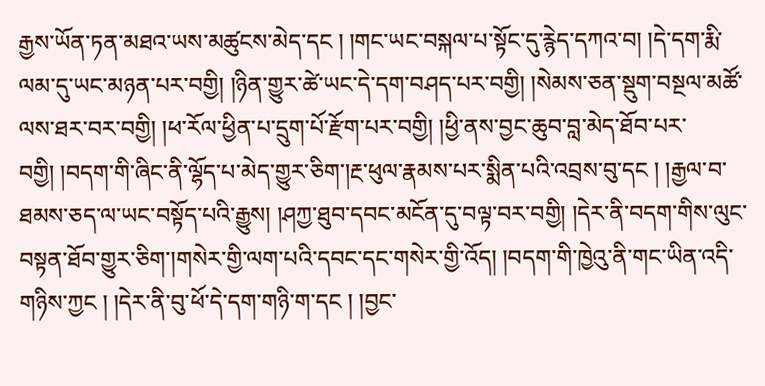རྒྱས་ཡོན་ཏན་མཐའ་ཡས་མཚུངས་མེད་དང ། །གང་ཡང་བསྐལ་པ་སྟོང་དུ་རྙེད་དཀའ་བ། །དེ་དག་རྨི་ལམ་དུ་ཡང་མཉན་པར་བགྱི། །ཉིན་གྱུར་ཚེ་ཡང་དེ་དག་བཤད་པར་བགྱི། །སེམས་ཅན་སྡུག་བསྔལ་མཚོ་ལས་ཐར་བར་བགྱི། །ཕ་རོལ་ཕྱིན་པ་དྲུག་པོ་རྫོག་པར་བགྱི། །ཕྱི་ནས་བྱང་ཆུབ་བླ་མེད་ཐོབ་པར་བགྱི། །བདག་གི་ཞིང་ནི་ལྷོད་པ་མེད་གྱུར་ཅིག་།རྔ་ཕུལ་རྣམས་པར་སྨིན་པའི་འབྲས་བུ་དང ། །རྒྱལ་བ་ཐམས་ཅད་ལ་ཡང་བསྟོད་པའི་རྒྱུས། །ཤཀྱ་ཐུབ་དབང་མངོན་དུ་བལྟ་བར་བགྱི། །དེར་ནི་བདག་གིས་ལུང་བསྟན་ཐོབ་གྱུར་ཅིག་།གསེར་གྱི་ལག་པའི་དབང་དང་གསེར་གྱི་འོད། །བདག་གི་ཁྱེའུ་ནི་གང་ཡིན་འདི་གཉིས་ཀྱང ། །དེར་ནི་བུ་ཕོ་དེ་དག་གཉི་ག་དང ། །བྱང་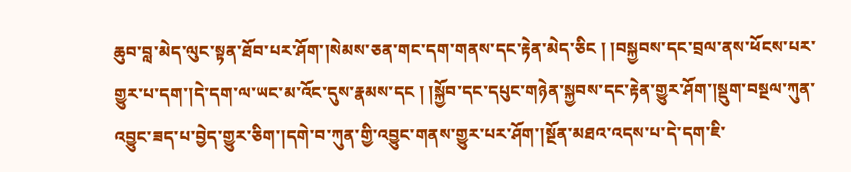ཆུབ་བླ་མེད་ལུང་སྟན་ཐོབ་པར་ཤོག་།སེམས་ཅན་གང་དག་གནས་དང་རྟེན་མེད་ཅིང ། །བསྐྱབས་དང་བྲལ་ནས་ཕོངས་པར་གྱུར་པ་དག་།དེ་དག་ལ་ཡང་མ་འོང་དུས་རྣམས་དང ། །སྐྱོབ་དང་དཔུང་གཉེན་སྐྱབས་དང་རྟེན་གྱུར་ཤོག་།སྡུག་བསྔལ་ཀུན་འབྱུང་ཟད་པ་བྱེད་གྱུར་ཅིག་།དགེ་བ་ཀུན་གྱི་འབྱུང་གནས་གྱུར་པར་ཤོག་།སྔོན་མཐའ་འདས་པ་དེ་དག་ཇི་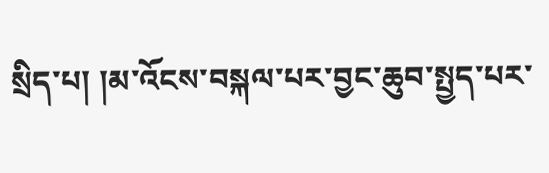སྲིད་པ། །མ་འོངས་བསྐལ་པར་བྱང་ཆུབ་སྤྱད་པར་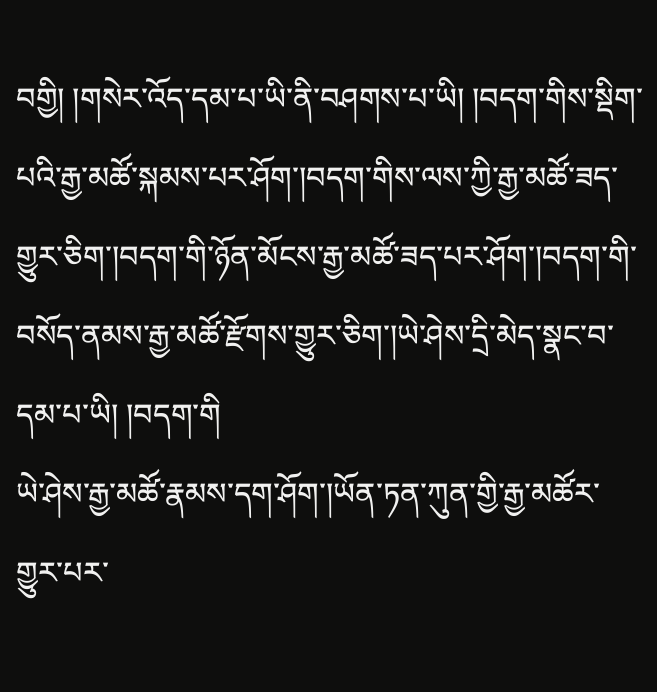བགྱི། །གསེར་འོད་དམ་པ་ཡི་ནི་བཤགས་པ་ཡི། །བདག་གིས་སྡིག་པའི་རྒྱ་མཚོ་སྐམས་པར་ཤོག་།བདག་གིས་ལས་ཀྱི་རྒྱ་མཚོ་ཟད་གྱུར་ཅིག་།བདག་གི་ཉོན་མོངས་རྒྱ་མཚོ་ཟད་པར་ཤོག་།བདག་གི་བསོད་ནམས་རྒྱ་མཚོ་རྫོགས་གྱུར་ཅིག་།ཡེ་ཤེས་དྲི་མེད་སྣང་བ་དམ་པ་ཡི། །བདག་གི
ཡེ་ཤེས་རྒྱ་མཚོ་རྣམས་དག་ཤོག་།ཡོན་ཏན་ཀུན་གྱི་རྒྱ་མཚོར་གྱུར་པར་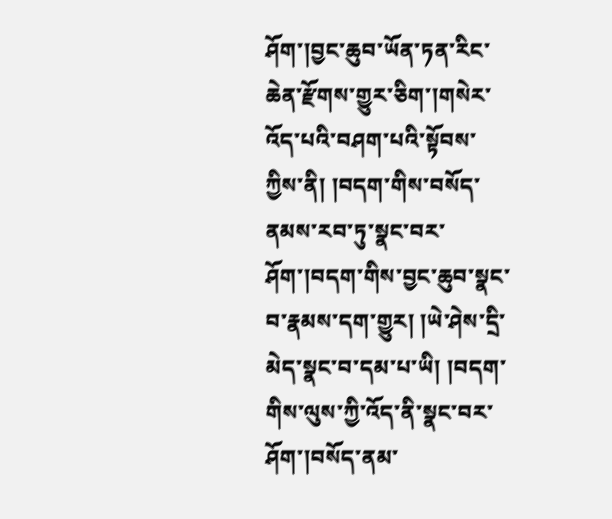ཤོག་།བྱང་ཆུབ་ཡོན་ཏན་རིང་ཆེན་རྫོགས་གྱུར་ཅིག་།གསེར་འོད་པའི་བཤག་པའི་སྟོབས་ཀྱིས་ནི། །བདག་གིས་བསོད་ནམས་རབ་ཏུ་སྣང་བར་ཤོག་།བདག་གིས་བྱང་ཆུབ་སྣང་བ་རྣམས་དག་གྱུར། །ཡེ་ཤེས་དྲི་མེད་སྣང་བ་དམ་པ་ཡི། །བདག་གིས་ལུས་ཀྱི་འོད་ནི་སྣང་བར་ཤོག་།བསོད་ནམ་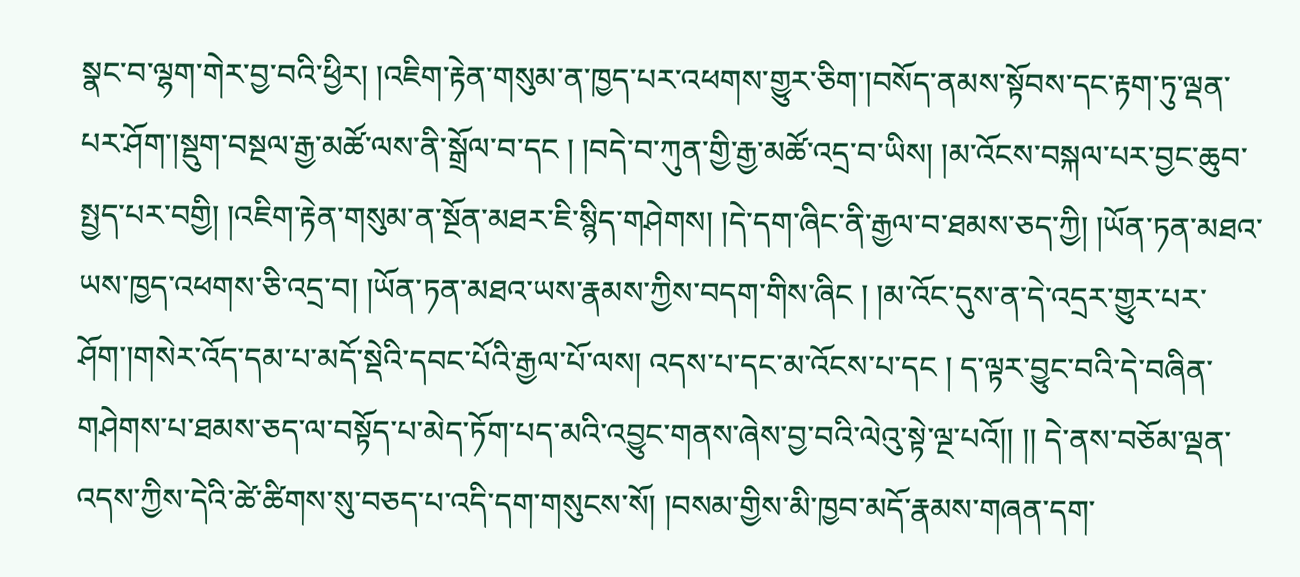སྣང་བ་ལྷག་གེར་བྱ་བའི་ཕྱིར། །འཇིག་རྟེན་གསུམ་ན་ཁྱད་པར་འཕགས་གྱུར་ཅིག་།བསོད་ནམས་སྟོབས་དང་རྟག་ཏུ་ལྡན་པར་ཤོག་།སྡུག་བསྔལ་རྒྱ་མཚོ་ལས་ནི་སྒྲོལ་བ་དང ། །བདེ་བ་ཀུན་གྱི་རྒྱ་མཚོ་འདྲ་བ་ཡིས། །མ་འོངས་བསྐལ་པར་བྱང་ཆུབ་སྤྱད་པར་བགྱི། །འཇིག་རྟེན་གསུམ་ན་སྔོན་མཐར་ཇི་སྙིད་གཤེགས། །དེ་དག་ཞིང་ནི་རྒྱལ་བ་ཐམས་ཅད་ཀྱི། །ཡོན་ཏན་མཐའ་ཡས་ཁྱད་འཕགས་ཅི་འདྲ་བ། །ཡོན་ཏན་མཐའ་ཡས་རྣམས་ཀྱིས་བདག་གིས་ཞིང ། །མ་འོང་དུས་ན་དེ་འདྲར་གྱུར་པར་ཤོག་།གསེར་འོད་དམ་པ་མདོ་སྡེའི་དབང་པོའི་རྒྱལ་པོ་ལས། འདས་པ་དང་མ་འོངས་པ་དང ། ད་ལྟར་བྱུང་བའི་དེ་བཞིན་གཤེགས་པ་ཐམས་ཅད་ལ་བསྟོད་པ་མེད་ཏོག་པད་མའི་འབྱུང་གནས་ཞེས་བྱ་བའི་ལེའུ་སྟེ་ལྔ་པའོ།། །། དེ་ནས་བཅོམ་ལྡན་འདས་ཀྱིས་དེའི་ཚེ་ཚིགས་སུ་བཅད་པ་འདི་དག་གསུངས་སོ། །བསམ་གྱིས་མི་ཁྱབ་མདོ་རྣམས་གཞན་དག་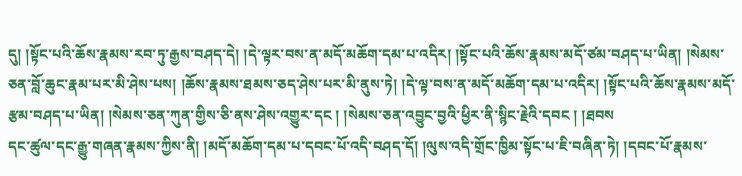དུ། །སྟོང་པའི་ཆོས་རྣམས་རབ་ཏུ་རྒྱས་བཤད་དེ། །དེ་ལྟར་བས་ན་མདོ་མཆོག་དམ་པ་འདིར། །སྟོང་པའི་ཆོས་རྣམས་མདོ་ཙམ་བཤད་པ་ཡིན། །སེམས་ཅན་བློ་ཆུང་རྣམ་པར་མི་ཤེས་པས། །ཆོས་རྣམས་ཐམས་ཅད་ཤེས་པར་མི་ནུས་ཏེ། །དེ་ལྟ་བས་ན་མདོ་མཆོག་དམ་པ་འདིར། །སྟོང་པའི་ཆོས་རྣམས་མདོ་རྩམ་བཤད་པ་ཡིན། །སེམས་ཅན་ཀུན་གྱིས་ཅི་ནས་ཤེས་འགྱུར་དང ། །སེམས་ཅན་འབྱུང་བྱའི་ཕྱིར་ནི་སྙིང་རྗེའི་དབང ། །ཐབས
དང་ཚུལ་དང་རྒྱུ་གཞན་རྣམས་ཀྱིས་ནི། །མདོ་མཆོག་དམ་པ་དབང་པོ་འདི་བཤད་དོ། །ལུས་འདི་གྲོང་ཁྱིམ་སྟོང་པ་ཇི་བཞིན་ཏེ། །དབང་པོ་རྣམས་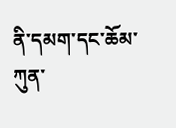ནི་དམག་དང་ཆོམ་ཀུན་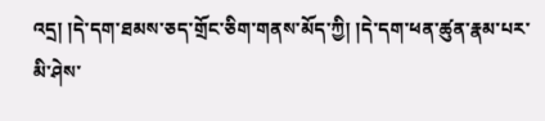འདྲ། །དེ་དག་ཐམས་ཅད་གྲོང་ཅིག་གནས་མོད་ཀྱི། །དེ་དག་ཕན་ཚུན་རྣམ་པར་མི་ཤེས་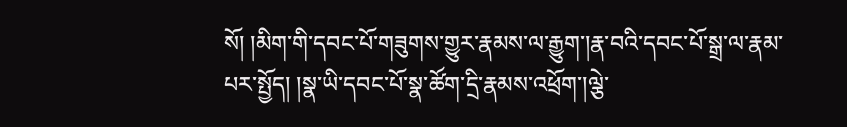སོ། །མིག་གི་དབང་པོ་གཟུགས་གྱུར་རྣམས་ལ་རྒྱུག་།རྣ་བའི་དབང་པོ་སྒྲ་ལ་རྣམ་པར་སྤྱོད། །སྣ་ཡི་དབང་པོ་སྣ་ཚོག་དྲི་རྣམས་འཕྲོག་།ལྕེ་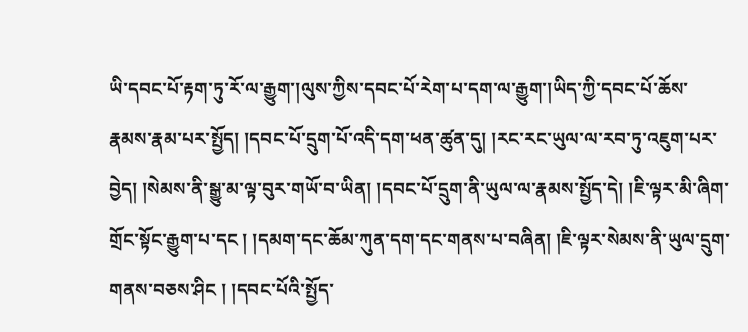ཡི་དབང་པོ་རྟག་ཏུ་རོ་ལ་རྒྱུག་།ལུས་ཀྱིས་དབང་པོ་རེག་པ་དག་ལ་རྒྱུག་།ཡིད་ཀྱི་དབང་པོ་ཆོས་རྣམས་རྣམ་པར་སྤྱོད། །དབང་པོ་དྲུག་པོ་འདི་དག་ཕན་ཚུན་དུ། །རང་རང་ཡུལ་ལ་རབ་ཏུ་འཇུག་པར་བྱེད། །སེམས་ནི་སྒྱུ་མ་ལྟ་བུར་གཡོ་བ་ཡིན། །དབང་པོ་དྲུག་ནི་ཡུལ་ལ་རྣམས་སྤྱོད་དེ། །ཇི་ལྟར་མི་ཞིག་གྲོང་སྟོང་རྒྱུག་པ་དང ། །དམག་དང་ཆོམ་ཀུན་དག་དང་གནས་པ་བཞིན། །ཇི་ལྟར་སེམས་ནི་ཡུལ་དྲུག་གནས་བཅས་ཤིང ། །དབང་པོའི་སྤྱོད་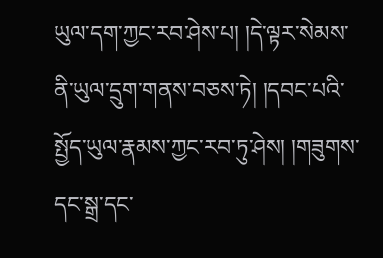ཡུལ་དག་ཀྱང་རབ་ཤེས་པ། །དེ་ལྟར་སེམས་ནི་ཡུལ་དྲུག་གནས་བཅས་ཏེ། །དབང་པའི་སྤྱོད་ཡུལ་རྣམས་ཀྱང་རབ་ཏུ་ཤེས། །གཟུགས་དང་སྒྲ་དང་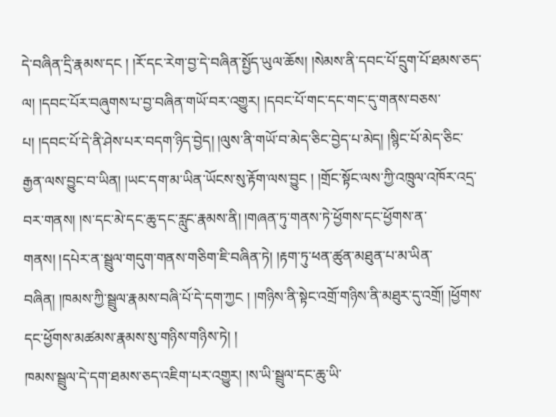དེ་བཞིན་དྲི་རྣམས་དང ། །རོ་དང་རེག་བྱ་དེ་བཞིན་སྤྱོད་ཡུལ་ཆོས། །སེམས་ནི་དབང་པོ་དྲུག་པོ་ཐམས་ཅད་ལ། །དབང་པོར་བཞུགས་པ་བྱ་བཞིན་གཡོ་བར་འགྱུར། །དབང་པོ་གང་དང་གང་དུ་གནས་བཅས་པ། །དབང་པོ་དེ་ནི་ཤེས་པར་བདག་ཉིད་བྱེད། །ལུས་ནི་གཡོ་བ་མེད་ཅིང་བྱེད་པ་མེད། །སྙིང་པོ་མེད་ཅིང་རྒྱན་ལས་བྱུང་བ་ཡིན། །ཡང་དག་མ་ཡིན་ཡོངས་སུ་རྟོག་ལས་བྱུང ། །གྲོང་སྟོང་ལས་ཀྱི་འཁྲུལ་འཁོར་འདྲ་བར་གནས། །ས་དང་མེ་དང་ཆུ་དང་རླུང་རྣམས་ནི། །གཞན་ཏུ་གནས་ཏེ་ཕྱོགས་དང་ཕྱོགས་ན་གནས། །དཔེར་ན་སྦྲུལ་གདུག་གནས་གཅིག་ཇི་བཞིན་ཏེ། །རྟག་ཏུ་ཕན་ཚུན་མཐུན་པ་མ་ཡིན་བཞིན། །ཁམས་ཀྱི་སྦྲུལ་རྣམས་བཞི་པོ་དེ་དག་ཀྱང ། །གཉིས་ནི་སྟེང་འགྲོ་གཉིས་ནི་མཐུར་དུ་འགྲོ། །ཕྱོགས་དང་ཕྱོགས་མཚམས་རྣམས་སུ་གཉིས་གཉིས་ཏེ། །
ཁམས་སྦྲུལ་དེ་དག་ཐམས་ཅད་འཇིག་པར་འགྱུར། །ས་ཡི་སྦྲུལ་དང་ཆུ་ཡི་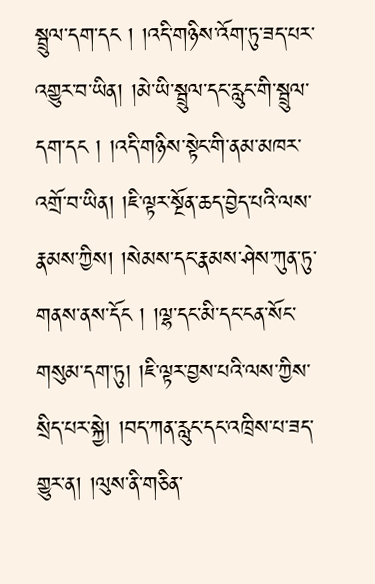སྦྲུལ་དག་དང ། །འདི་གཉིས་འོག་ཏུ་ཟད་པར་འགྱུར་བ་ཡིན། །མེ་ཡི་སྦྲུལ་དང་རླུང་གི་སྦྲུལ་དག་དང ། །འདི་གཉིས་སྟེང་གི་ནམ་མཁར་འགྲོ་བ་ཡིན། །ཇི་ལྟར་སྔོན་ཆད་བྱེད་པའི་ལས་རྣམས་ཀྱིས། །སེམས་དང་རྣམས་ཤེས་ཀུན་ཏུ་གནས་ནས་དོང ། །ལྷ་དང་མི་དང་ངན་སོང་གསུམ་དག་ཏུ། །ཇི་ལྟར་བྱས་པའི་ལས་ཀྱིས་སྲིད་པར་སྐྱེ། །བད་ཀན་རླུང་དང་འཁྲིས་པ་ཟད་གྱུར་ན། །ལུས་ནི་གཅིན་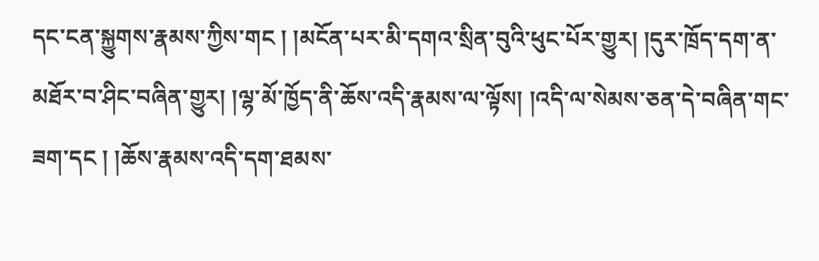དང་ངན་སྐྱུགས་རྣམས་ཀྱིས་གང ། །མངོན་པར་མི་དགའ་སྲིན་བུའི་ཕུང་པོར་གྱུར། །དུར་ཁྲོད་དག་ན་མཐོར་བ་ཤིང་བཞིན་གྱུར། །ལྷ་མོ་ཁྱོད་ནི་ཆོས་འདི་རྣམས་ལ་ལྟོས། །འདི་ལ་སེམས་ཅན་དེ་བཞིན་གང་ཟག་དང ། །ཆོས་རྣམས་འདི་དག་ཐམས་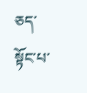ཅད་སྟོང་པ་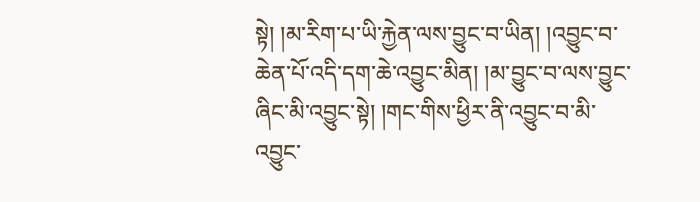སྟེ། །མ་རིག་པ་ཡི་རྐྱེན་ལས་བྱུང་བ་ཡིན། །འབྱུང་བ་ཆེན་པོ་འདི་དག་ཆེ་འབྱུང་མིན། །མ་བྱུང་བ་ལས་བྱུང་ཞིང་མི་འབྱུང་སྟེ། །གང་གིས་ཕྱིར་ནི་འབྱུང་བ་མི་འབྱུང་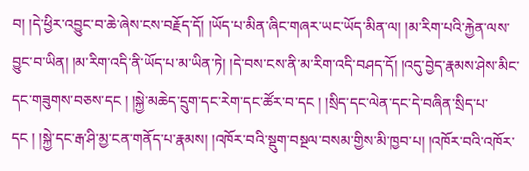བ། །དེ་ཕྱིར་འབྱུང་བ་ཆེ་ཞེས་ངས་བརྗོད་དོ། །ཡོད་པ་མིན་ཞིང་གཞར་ཡང་ཡོད་མིན་ལ། །མ་རིག་པའི་རྐྱེན་ལས་བྱུང་བ་ཡིན། །མ་རིག་འདི་ནི་ཡོད་པ་མ་ཡིན་ཏེ། །དེ་བས་ངས་ནི་མ་རིག་འདི་བཤད་དོ། །འདུ་བྱེད་རྣམས་ཤེས་མིང་དང་གཟུགས་བཅས་དང ། །སྐྱེ་མཆེད་དྲུག་དང་རེག་དང་ཚོར་བ་དང ། །སྲིད་དང་ལེན་དང་དེ་བཞིན་སྲིད་པ་དང ། །སྐྱེ་དང་རྒ་ཤི་མྱ་ངན་གནོད་པ་རྣམས། །འཁོར་བའི་སྡུག་བསྔལ་བསམ་གྱིས་མི་ཁྱབ་པ། །འཁོར་བའི་འཁོར་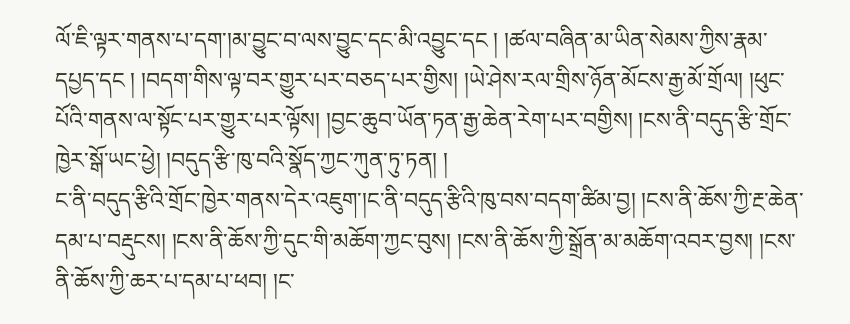ལོ་ཇི་ལྟར་གནས་པ་དག་།མ་བྱུང་བ་ལས་བྱུང་དང་མི་འབྱུང་དང ། །ཚལ་བཞིན་མ་ཡིན་སེམས་ཀྱིས་རྣམ་དཔྱད་དང ། །བདག་གིས་ལྟ་བར་གྱུར་པར་བཅད་པར་གྱིས། །ཡེ་ཤེས་རལ་གྲིས་ཉོན་མོངས་རྒྱ་མོ་གྲོལ། །ཕུང་པོའི་གནས་ལ་སྟོང་པར་གྱུར་པར་ལྟོས། །བྱང་ཆུབ་ཡོན་ཏན་རྒྱ་ཆེན་རེག་པར་བགྱིས། །ངས་ནི་བདུད་རྩི་གྲོང་ཁྱེར་སྒོ་ཡང་ཕྱེ། །བདུད་རྩི་ཁུ་བའི་སྣོད་ཀྱང་ཀུན་ཏུ་ཏན། །
ང་ནི་བདུད་རྩིའི་གྲོང་ཁྱེར་གནས་དེར་འཇུག་།ང་ནི་བདུད་རྩིའི་ཁུ་བས་བདག་ཚིམ་བྱ། །ངས་ནི་ཆོས་ཀྱི་རྔ་ཆེན་དམ་པ་བརྡུངས། །ངས་ནི་ཆོས་ཀྱི་དུང་གི་མཆོག་ཀྱང་བུས། །ངས་ནི་ཆོས་ཀྱི་སྒྲོན་མ་མཆོག་འབར་བྱས། །ངས་ནི་ཆོས་ཀྱི་ཆར་པ་དམ་པ་ཕབ། །ང་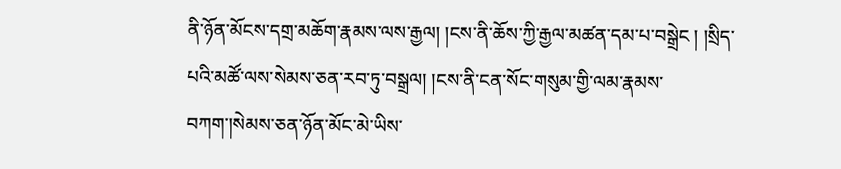ནི་ཉོན་མོངས་དགྲ་མཆོག་རྣམས་ལས་རྒྱལ། །ངས་ནི་ཆོས་ཀྱི་རྒྱལ་མཚན་དམ་པ་བསྒྲེང ། །སྲིད་པའི་མཚོ་ལས་སེམས་ཅན་རབ་ཏུ་བསྒྲལ། །ངས་ནི་ངན་སོང་གསུམ་གྱི་ལམ་རྣམས་བཀག་།སེམས་ཅན་ཉོན་མོང་མེ་ཡིས་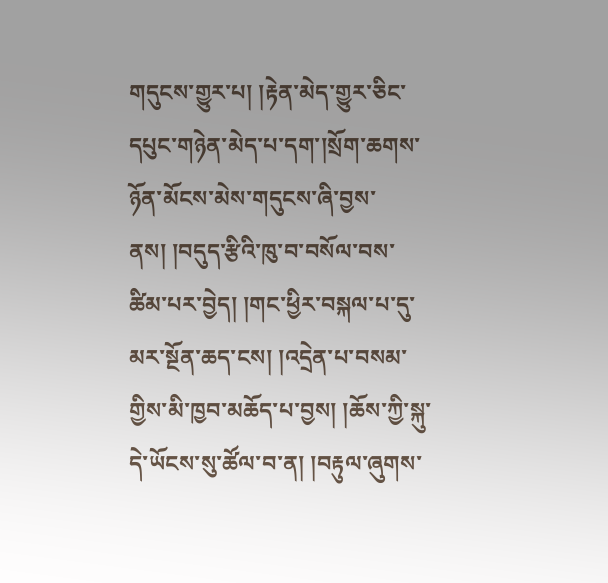གདུངས་གྱུར་པ། །རྟེན་མེད་གྱུར་ཅིང་དཔུང་གཉེན་མེད་པ་དག་།སྲོག་ཆགས་ཉོན་མོངས་མེས་གདུངས་ཞི་བྱས་ནས། །བདུད་རྩིའི་ཁུ་བ་བསོལ་བས་ཚིམ་པར་བྱེད། །གང་ཕྱིར་བསྐལ་པ་དུ་མར་སྔོན་ཆད་ངས། །འདྲེན་པ་བསམ་གྱིས་མི་ཁྱབ་མཆོད་པ་བྱས། །ཆོས་ཀྱི་སྐུ་དེ་ཡོངས་སུ་ཚོལ་བ་ན། །བརྟུལ་ཞུགས་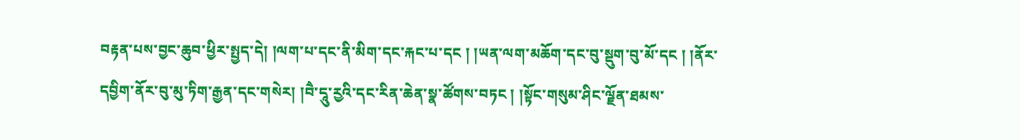བརྟན་པས་བྱང་ཆུབ་ཕྱིར་སྤྱད་དེ། །ལག་པ་དང་ནི་མིག་དང་རྐང་པ་དང ། །ཡན་ལག་མཆོག་དང་བུ་སྡུག་བུ་མོ་དང ། །ནོར་དབྱིག་ནོར་བུ་མུ་ཏིག་རྒྱན་དང་གསེར། །བཻ་དཱུ་རྱའི་དང་རིན་ཆེན་སྣ་ཚོགས་བཏང ། །སྟོང་གསུམ་ཤིང་ལྗོན་ཐམས་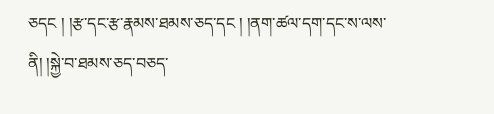ཅདང ། །རྩ་དང་རྩ་རྣམས་ཐམས་ཅད་དང ། །ནག་ཚལ་དག་དང་ས་ལས་ནི། །སྐྱེ་བ་ཐམས་ཅད་བཅད་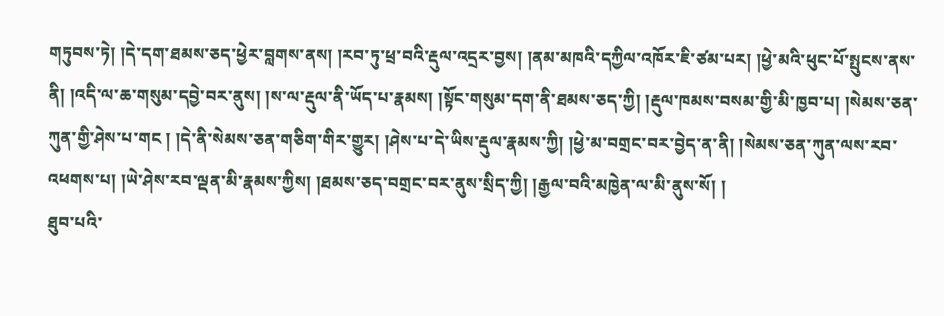གཏུབས་ཏེ། །དེ་དག་ཐམས་ཅད་ཕྱེར་བླགས་ནས། །རབ་ཏུ་ཕྲ་བའི་རྡུལ་འདྲར་བྱས། །ནམ་མཁའི་དཀྱིལ་འཁོར་ཇི་ཙམ་པར། །ཕྱེ་མའི་ཕུང་པོ་སྤུངས་ནས་ནི། །འདི་ལ་ཆ་གསུམ་དབྱེ་བར་ནུས། །ས་ལ་རྡུལ་ནི་ཡོད་པ་རྣམས། །སྟོང་གསུམ་དག་ནི་ཐམས་ཅད་ཀྱི། །རྡུལ་ཁམས་བསམ་གྱི་མི་ཁྱབ་པ། །སེམས་ཅན་ཀུན་གྱི་ཤེས་པ་གང ། །དེ་ནི་སེམས་ཅན་གཅིག་གིར་གྱུར། །ཤེས་པ་དེ་ཡིས་རྡུལ་རྣམས་ཀྱི། །ཕྱེ་མ་བགྲང་བར་བྱེད་ན་ནི། །སེམས་ཅན་ཀུན་ལས་རབ་འཕགས་པ། །ཡེ་ཤེས་རབ་ལྡན་མི་རྣམས་ཀྱིས། །ཐམས་ཅད་བགྲང་བར་ནུས་སྲིད་ཀྱི། །རྒྱལ་བའི་མཁྱེན་ལ་མི་ནུས་སོ། །
ཐུབ་པའི་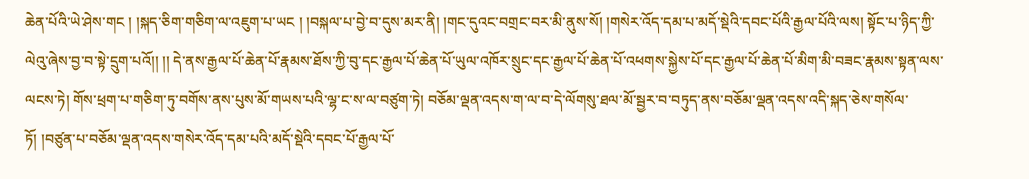ཆེན་པོའི་ཡེ་ཤེས་གང ། །སྐད་ཅིག་གཅིག་ལ་འཇུག་པ་ཡང ། །བསྐལ་པ་བྱེ་བ་དུས་མར་ནི། །གང་དུའང་བགྲང་བར་མི་ནུས་སོ། །གསེར་འོད་དམ་པ་མདོ་སྡེའི་དབང་པོའི་རྒྱལ་པོའི་ལས། སྟོང་པ་ཉིད་ཀྱི་ལེའུ་ཞེས་བྱ་བ་སྟེ་དྲུག་པའོ།། །། དེ་ནས་རྒྱལ་པོ་ཆེན་པོ་རྣམས་ཐོས་ཀྱི་བུ་དང་རྒྱལ་པོ་ཆེན་པོ་ཡུལ་འཁོར་སྲུང་དང་རྒྱལ་པོ་ཆེན་པོ་འཕགས་སྐྱེས་པོ་དང་རྒྱལ་པོ་ཆེན་པོ་མིག་མི་བཟང་རྣམས་སྟན་ལས་ལངས་ཏེ། གོས་ཕྲག་པ་གཅིག་ཏུ་བགོས་ནས་པུས་མོ་གཡས་པའི་ལྷ་ང་ས་ལ་བཙུག་ཏེ། བཅོམ་ལྡན་འདས་ག་ལ་བ་དེ་ལོགསུ་ཐལ་མོ་སྦྱར་བ་བཏུད་ནས་བཅོམ་ལྡན་འདས་འདི་སྐད་ཅེས་གསོལ་ཏོ། །བཙུན་པ་བཅོམ་ལྡན་འདས་གསེར་འོད་དམ་པའི་མདོ་སྡེའི་དབང་པོ་རྒྱལ་པོ་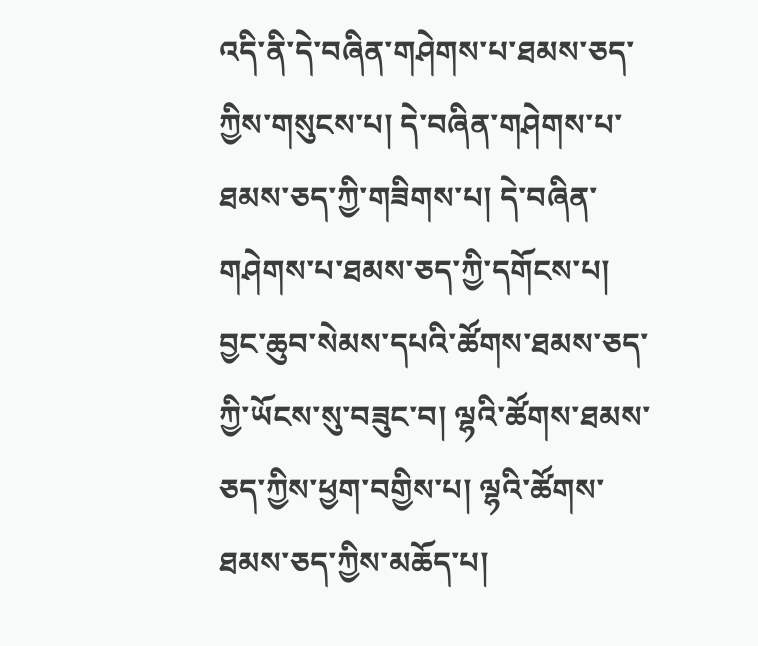འདི་ནི་དེ་བཞིན་གཤེགས་པ་ཐམས་ཅད་ཀྱིས་གསུངས་པ། དེ་བཞིན་གཤེགས་པ་ཐམས་ཅད་ཀྱི་གཟིགས་པ། དེ་བཞིན་གཤེགས་པ་ཐམས་ཅད་ཀྱི་དགོངས་པ། བྱང་ཆུབ་སེམས་དཔའི་ཚོགས་ཐམས་ཅད་ཀྱི་ཡོངས་སུ་བཟུང་བ། ལྷའི་ཚོགས་ཐམས་ཅད་ཀྱིས་ཕྱག་བགྱིས་པ། ལྷའི་ཚོགས་ཐམས་ཅད་ཀྱིས་མཆོད་པ།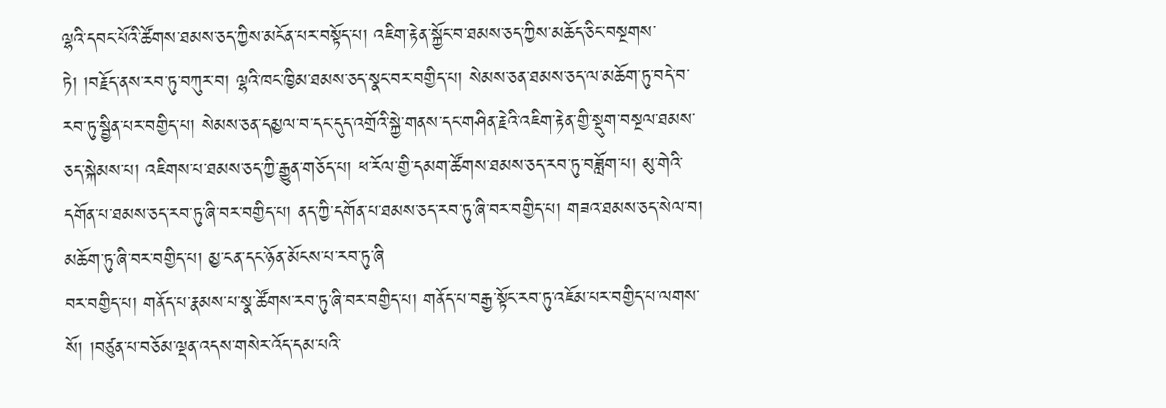ལྷའི་དབང་པོའི་ཚོགས་ཐམས་ཅད་ཀྱིས་མངོན་པར་བསྟོད་པ། འཇིག་རྟེན་སྐྱོང་བ་ཐམས་ཅད་ཀྱིས་མཆོད་ཅིང་བསྔགས་ཏེ། །བརྗོད་ནས་རབ་ཏུ་བཀུར་བ། ལྷའི་ཁང་ཁྱིམ་ཐམས་ཅད་སྣང་བར་བགྱིད་པ། སེམས་ཅན་ཐམས་ཅད་ལ་མཆོག་ཏུ་བདེ་བ་རབ་ཏུ་སྦྱིན་པར་བགྱིད་པ། སེམས་ཅན་དམྱལ་བ་དང་དུད་འགྲོའི་སྐྱེ་གནས་དང་གཤིན་རྗེའི་འཇིག་རྟེན་གྱི་སྡུག་བསྔལ་ཐམས་ཅད་སྐེམས་པ། འཇིགས་པ་ཐམས་ཅད་ཀྱི་རྒྱུན་གཅོད་པ། ཕ་རོལ་གྱི་དམག་ཚོགས་ཐམས་ཅད་རབ་ཏུ་བཟློག་པ། མུ་གེའི་དགོན་པ་ཐམས་ཅད་རབ་ཏུ་ཞི་བར་བགྱིད་པ། ནད་ཀྱི་དགོན་པ་ཐམས་ཅད་རབ་ཏུ་ཞི་བར་བགྱིད་པ། གཟའ་ཐམས་ཅད་སེལ་བ། མཆོག་ཏུ་ཞི་བར་བགྱིད་པ། མྱ་ངན་དང་ཉོན་མོངས་པ་རབ་ཏུ་ཞི
བར་བགྱིད་པ། གནོད་པ་རྣམས་པ་སྣ་ཚོགས་རབ་ཏུ་ཞི་བར་བགྱིད་པ། གནོད་པ་བརྒྱ་སྟོང་རབ་ཏུ་འཇོམ་པར་བགྱིད་པ་ལགས་སོ། །བཙུན་པ་བཅོམ་ལྡན་འདས་གསེར་འོད་དམ་པའི་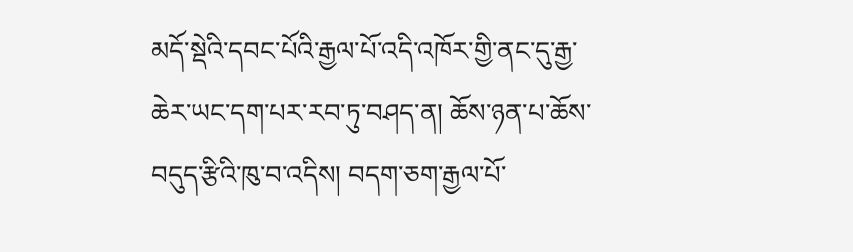མདོ་སྡེའི་དབང་པོའི་རྒྱལ་པོ་འདི་འཁོར་གྱི་ནང་དུ་རྒྱ་ཆེར་ཡང་དག་པར་རབ་ཏུ་བཤད་ན། ཆོས་ཉན་པ་ཆོས་བདུད་རྩིའི་ཁུ་བ་འདིས། བདག་ཅག་རྒྱལ་པོ་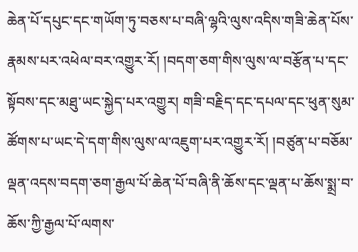ཆེན་པོ་དཔུང་དང་གཡོག་ཏུ་བཅས་པ་བཞི་ལྷའི་ལུས་འདིས་གཟི་ཆེན་པོས་རྣམས་པར་འཕེལ་བར་འགྱུར་རོ། །བདག་ཅག་གིས་ལུས་ལ་བརྩོན་པ་དང་སྟོབས་དང་མཐུ་ཡང་སྐྱེད་པར་འགྱུར། གཟི་བརྗིད་དང་དཔལ་དང་ཕུན་སུམ་ཚོགས་པ་ཡང་དེ་དག་གིས་ལུས་ལ་འཇུག་པར་འགྱུར་རོ། །བཙུན་པ་བཅོམ་ལྡན་འདས་བདག་ཅག་རྒྱལ་པོ་ཆེན་པོ་བཞི་ནི་ཆོས་དང་ལྡན་པ་ཆོས་སྨྲ་བ་ཆོས་ཀྱི་རྒྱལ་པོ་ལགས་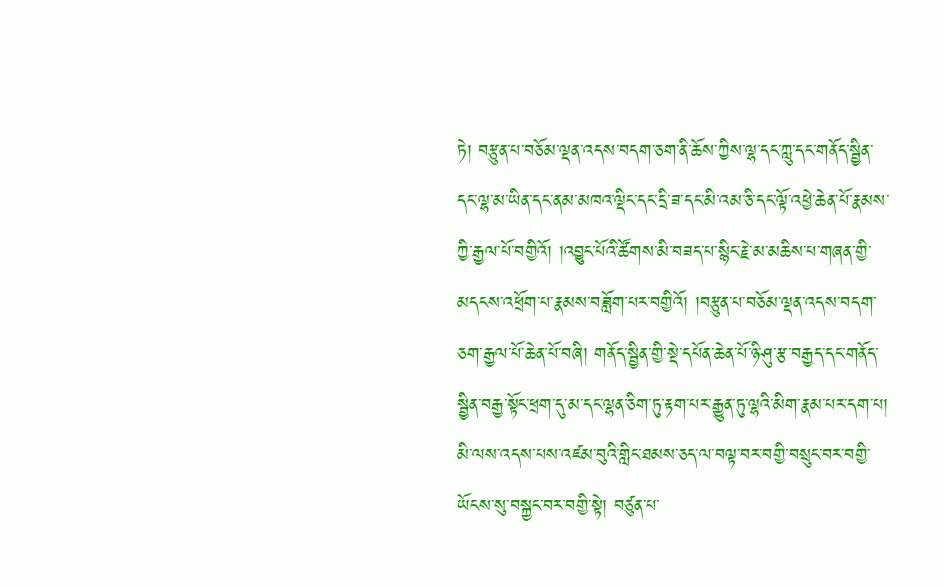ཏེ། བརྩུན་པ་བཅོམ་ལྡན་འདས་བདག་ཅག་ནི་ཆོས་ཀྱིས་ལྷ་དང་ཀླུ་དང་གནོད་སྦྱིན་དང་ལྷ་མ་ཡིན་དང་ནམ་མཁའ་ལྡིང་དང་དྲི་ཟ་དང་མི་འམ་ཅི་དང་ལྟོ་འཕྱེ་ཆེན་པོ་རྣམས་ཀྱི་རྒྱལ་པོ་བགྱིའོ། །འབྱུང་པོའི་ཚོགས་མི་བཟད་པ་སྙིང་རྗེ་མ་མཆིས་པ་གཞན་གྱི་མདངས་འཕྲོག་པ་རྣམས་བཟློག་པར་བགྱིའོ། །བརྩུན་པ་བཅོམ་ལྡན་འདས་བདག་ཅག་རྒྱལ་པོ་ཆེན་པོ་བཞི། གནོད་སྦྱིན་གྱི་སྡེ་དཔོན་ཆེན་པོ་ཉི་ཤུ་རྩ་བརྒྱད་དང་གནོད་སྦྱིན་བརྒྱ་སྟོང་ཕྲག་དུ་མ་དང་ལྷན་ཅིག་ཏུ་རྟག་པར་རྒྱུན་ཏུ་ལྷའི་མིག་རྣམ་པར་དག་པ། མི་ལས་འདས་པས་འཛམ་བུའི་གླིང་ཐམས་ཅད་ལ་བལྟ་བར་བགྱི་བསྲུང་བར་བགྱི་ཡོངས་སུ་བསྐྱང་བར་བགྱི་སྟེ། བཙུན་པ་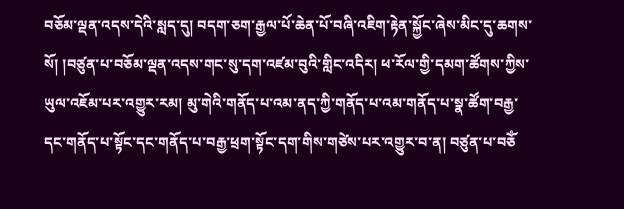བཅོམ་ལྡན་འདས་དེའི་སླད་དུ། བདག་ཅག་རྒྱལ་པོ་ཆེན་པོ་བཞི་འཇིག་རྟེན་སྐྱོང་ཞེས་མིང་དུ་ཆགས་སོ། །བཙུན་པ་བཅོམ་ལྡན་འདས་གང་སུ་དག་འཛམ་བུའི་གླིང་འདིར། ཕ་རོལ་གྱི་དམག་ཚོགས་ཀྱིས་ཡུལ་འཇོམ་པར་འགྱུར་རམ། མུ་གེའི་གནོད་པ་འམ་ནད་ཀྱི་གནོད་པ་འམ་གནོད་པ་སྣ་ཚོག་བརྒྱ་དང་གནོད་པ་སྟོང་དང་གནོད་པ་བརྒྱ་ཕྲག་སྟོང་དག་གིས་གཙེས་པར་འགྱུར་བ་ན། བཙུན་པ་བཅོཾ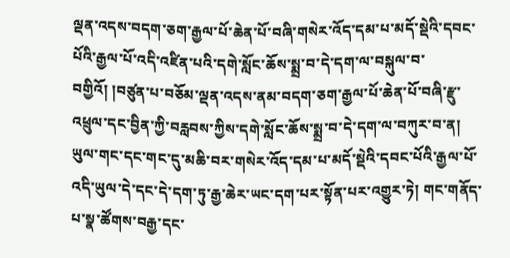ལྡན་འདས་བདག་ཅག་རྒྱལ་པོ་ཆེན་པོ་བཞི་གསེར་འོད་དམ་པ་མདོ་སྡེའི་དབང་པོའི་རྒྱལ་པོ་འདི་འཛིན་པའི་དགེ་སློང་ཆོས་སྨྲ་བ་དེ་དག་ལ་བསྐུལ་བ་བགྱིའོ། །བཙུན་པ་བཅོམ་ལྡན་འདས་ནམ་བདག་ཅག་རྒྱལ་པོ་ཆེན་པོ་བཞི་རྫུ་འཕྲུལ་དང་བྱིན་ཀྱི་བརླབས་ཀྱིས་དགེ་སློང་ཆོས་སྨྲ་བ་དེ་དག་ལ་བཀུར་བ་ན། ཡུལ་གང་དང་གང་དུ་མཆི་བར་གསེར་འོད་དམ་པ་མདོ་སྡེའི་དབང་པོའི་རྒྱལ་པོ་འདི་ཡུལ་དེ་དང་དེ་དག་ཏུ་རྒྱ་ཆེར་ཡང་དག་པར་སྟོན་པར་འགྱུར་ཏེ། གང་གནོད་པ་སྣ་ཚོགས་བརྒྱ་དང་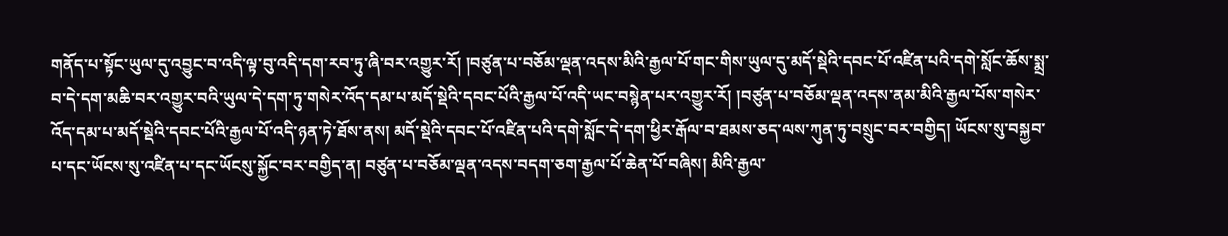གནོད་པ་སྟོང་ཡུལ་དུ་འབྱུང་བ་འདི་ལྟ་བུ་འདི་དག་རབ་ཏུ་ཞི་བར་འགྱུར་རོ། །བཙུན་པ་བཅོམ་ལྡན་འདས་མིའི་རྒྱལ་པོ་གང་གིས་ཡུལ་དུ་མདོ་སྡེའི་དབང་པོ་འཛིན་པའི་དགེ་སློང་ཆོས་སྨྲ་བ་དེ་དག་མཆི་བར་འགྱུར་བའི་ཡུལ་དེ་དག་ཏུ་གསེར་འོད་དམ་པ་མདོ་སྡེའི་དབང་པོའི་རྒྱལ་པོ་འདི་ཡང་བསྙེན་པར་འགྱུར་རོ། །བཙུན་པ་བཅོམ་ལྡན་འདས་ནམ་མིའི་རྒྱལ་པོས་གསེར་འོད་དམ་པ་མདོ་སྡེའི་དབང་པོའི་རྒྱལ་པོ་འདི་ཉན་ཏེ་ཐོས་ནས། མདོ་སྡེའི་དབང་པོ་འཛིན་པའི་དགེ་སློང་དེ་དག་ཕྱིར་རྒོལ་བ་ཐམས་ཅད་ལས་ཀུན་ཏུ་བསྲུང་བར་བགྱིད། ཡོངས་སུ་བསྐྱབ་པ་དང་ཡོངས་སུ་འཛིན་པ་དང་ཡོངསུ་སྐྱོང་བར་བགྱིད་ན། བཙུན་པ་བཅོམ་ལྡན་འདས་བདག་ཅག་རྒྱལ་པོ་ཆེན་པོ་བཞིས། མིའི་རྒྱལ་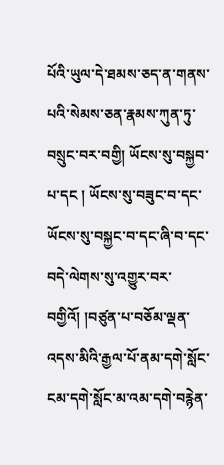པོའི་ཡུལ་དེ་ཐམས་ཅད་ན་གནས་པའི་སེམས་ཅན་རྣམས་ཀུན་ཏུ་བསྲུང་བར་བགྱི། ཡོངས་སུ་བསྐྱབ་པ་དང ། ཡོངས་སུ་བཟུང་བ་དང་ཡོངས་སུ་བསྐྱང་བ་དང་ཞི་བ་དང་བདེ་ལེགས་སུ་འགྱུར་བར་བགྱིའོ། །བཙུན་པ་བཅོམ་ལྡན་འདས་མིའི་རྒྱལ་པོ་ནམ་དགེ་སློང་ངམ་དགེ་སློང་མ་འམ་དགེ་བརྙེན་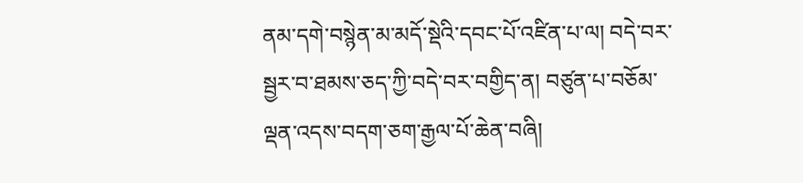ནམ་དགེ་བསྙེན་མ་མདོ་སྡེའི་དབང་པོ་འཛིན་པ་ལ། བདེ་བར་སྦྱར་བ་ཐམས་ཅད་ཀྱི་བདེ་བར་བགྱིད་ན། བཙུན་པ་བཅོམ་ལྡན་འདས་བདག་ཅག་རྒྱལ་པོ་ཆེན་བཞི།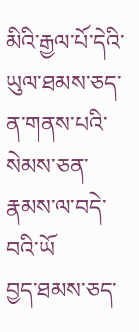མིའི་རྒྱལ་པོ་དེའི་ཡུལ་ཐམས་ཅད་ན་གནས་པའི་སེམས་ཅན་རྣམས་ལ་བདེ་བའི་ཡོ
བྱད་ཐམས་ཅད་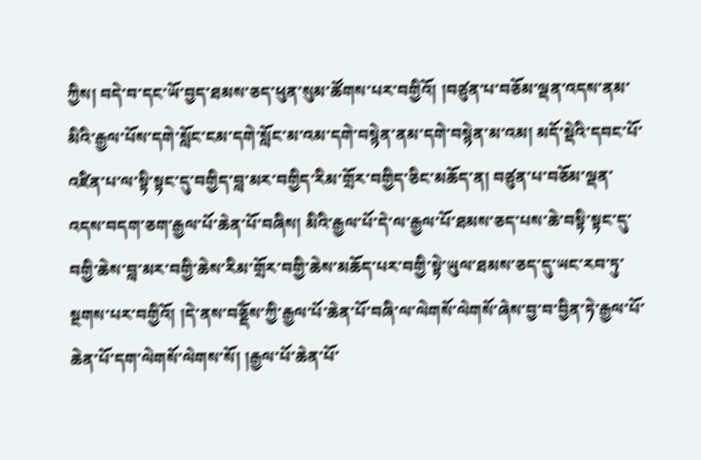ཀྱིས། བདེ་བ་དང་ཡོ་བྱད་ཐམས་ཅད་ཕུན་སུམ་ཚོགས་པར་བགྱིའོ། །བཙུན་པ་བཅོམ་ལྡན་འདས་ནམ་མིའི་རྒྱལ་པོས་དགེ་སློང་ངམ་དགེ་སློང་མ་འམ་དགེ་བསྙེན་ནམ་དགེ་བསྙེན་མ་འམ། མདོ་སྡེའི་དབང་པོ་འཛིན་པ་ལ་སྟི་སྟང་དུ་བགྱིད་བླ་མར་བགྱིད་རིམ་གྲོར་བགྱིད་ཅིང་མཆོད་ན། བཙུན་པ་བཅོམ་ལྡན་འདས་བདག་ཅག་རྒྱལ་པོ་ཆེན་པོ་བཞིས། མིའི་རྒྱལ་པོ་དེ་ལ་རྒྱལ་པོ་ཐམས་ཅད་པས་ཆེ་བསྟི་སྟང་དུ་བགྱི་ཆེས་བླ་མར་བགྱི་ཆེས་རིམ་གྲོར་བགྱི་ཆེས་མཆོད་པར་བགྱི་སྟེ་ཡུལ་ཐམས་ཅད་དུ་ཡང་རབ་ཏུ་སྔགས་པར་བགྱིའོ། །དེ་ནས་བཅྡོཾས་ཀྱི་རྒྱལ་པོ་ཆེན་པོ་བཞི་ལ་ལེགསོ་ལེགསོ་ཞེས་བྱ་བ་བྱིན་ཏེ་རྒྱལ་པོ་ཆེན་པོ་དག་ལེགསོ་ལེགས་སོ། །རྒྱལ་པོ་ཆེན་པོ་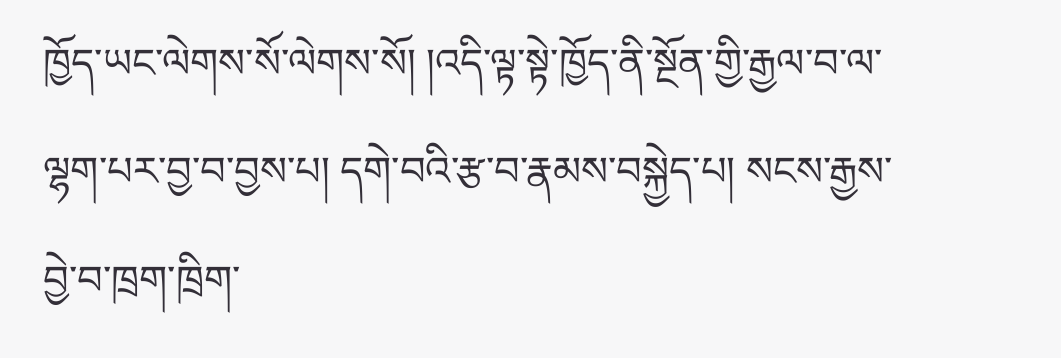ཁྱོད་ཡང་ལེགས་སོ་ལེགས་སོ། །འདི་ལྟ་སྟེ་ཁྱོད་ནི་སྔོན་གྱི་རྒྱལ་བ་ལ་ལྷག་པར་བྱ་བ་བྱས་པ། དགེ་བའི་རྩ་བ་རྣམས་བསྐྱེད་པ། སངས་རྒྱས་བྱེ་བ་ཁྲག་ཁྲིག་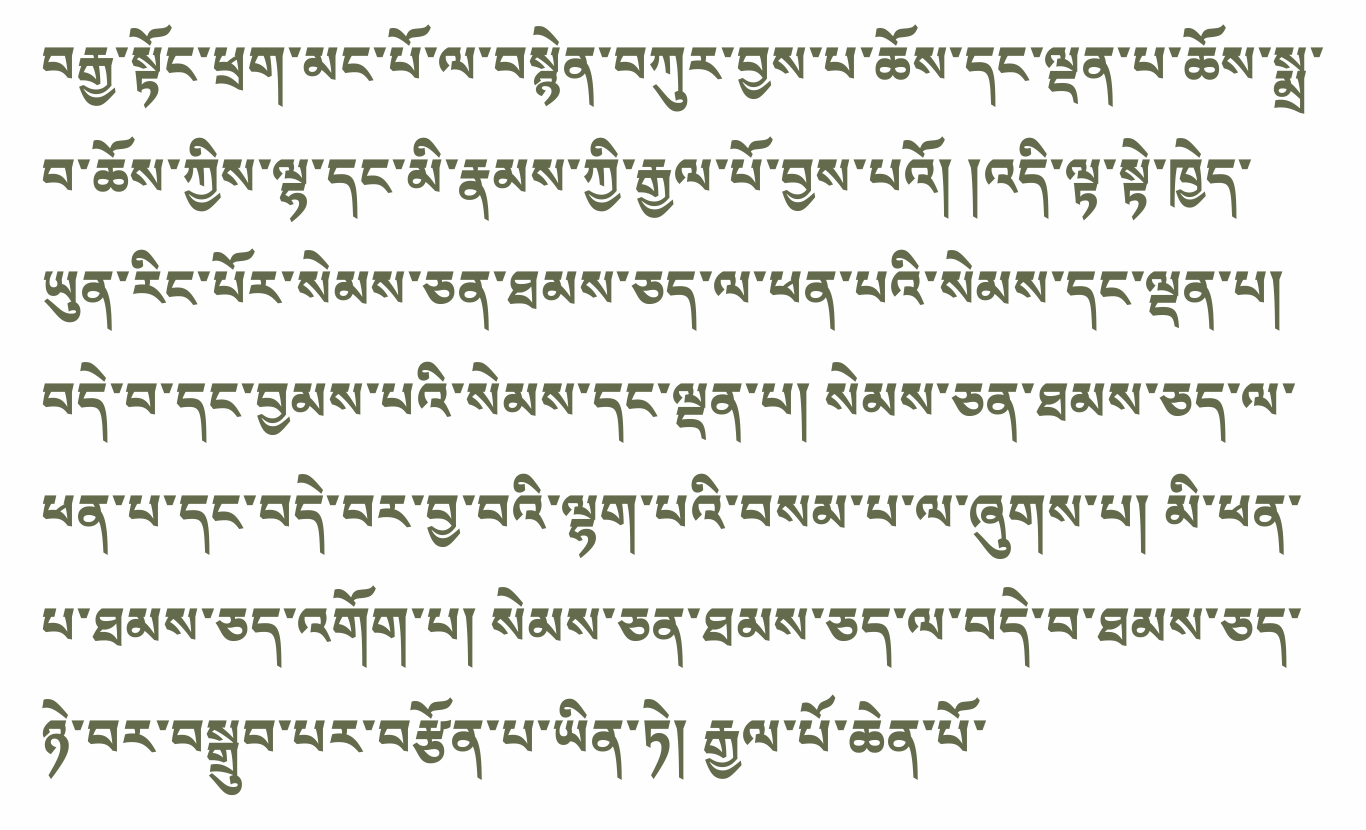བརྒྱ་སྟོང་ཕྲག་མང་པོ་ལ་བསྙེན་བཀུར་བྱས་པ་ཆོས་དང་ལྡན་པ་ཆོས་སྨྲ་བ་ཆོས་ཀྱིས་ལྷ་དང་མི་རྣམས་ཀྱི་རྒྱལ་པོ་བྱས་པའོ། །འདི་ལྟ་སྟེ་ཁྱེད་ཡུན་རིང་པོར་སེམས་ཅན་ཐམས་ཅད་ལ་ཕན་པའི་སེམས་དང་ལྡན་པ། བདེ་བ་དང་བྱམས་པའི་སེམས་དང་ལྡན་པ། སེམས་ཅན་ཐམས་ཅད་ལ་ཕན་པ་དང་བདེ་བར་བྱ་བའི་ལྷག་པའི་བསམ་པ་ལ་ཞུགས་པ། མི་ཕན་པ་ཐམས་ཅད་འགོག་པ། སེམས་ཅན་ཐམས་ཅད་ལ་བདེ་བ་ཐམས་ཅད་ཉེ་བར་བསྒྲུབ་པར་བརྩོན་པ་ཡིན་ཏེ། རྒྱལ་པོ་ཆེན་པོ་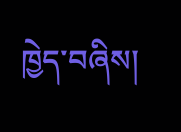ཁྱེད་བཞིས།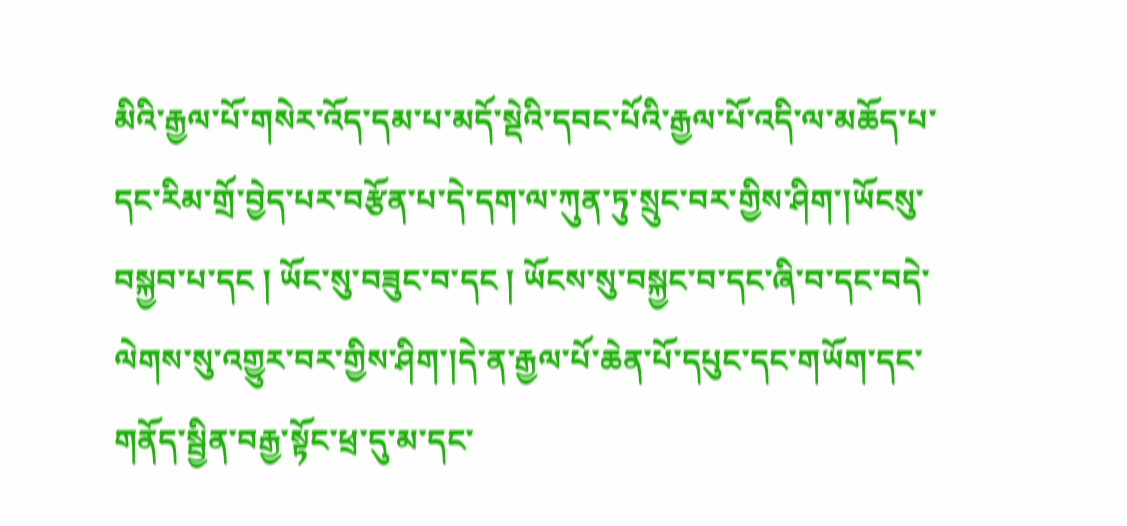མིའི་རྒྱལ་པོ་གསེར་འོད་དམ་པ་མདོ་སྡེའི་དབང་པོའི་རྒྱལ་པོ་འདི་ལ་མཆོད་པ་དང་རིམ་གྲོ་བྱེད་པར་བརྩོན་པ་དེ་དག་ལ་ཀུན་ཏུ་སྲུང་བར་གྱིས་ཤིག་།ཡོངསུ་བསྐྱབ་པ་དང ། ཡོང་སུ་བཟུང་བ་དང ། ཡོངས་སུ་བསྐྱང་བ་དང་ཞི་བ་དང་བདེ་ལེགས་སུ་འགྱུར་བར་གྱིས་ཤིག་།དེ་ན་རྒྱལ་པོ་ཆེན་པོ་དཔུང་དང་གཡོག་དང་གནོད་སྦྱིན་བརྒྱ་སྟོང་ཕྲ་དུ་མ་དང་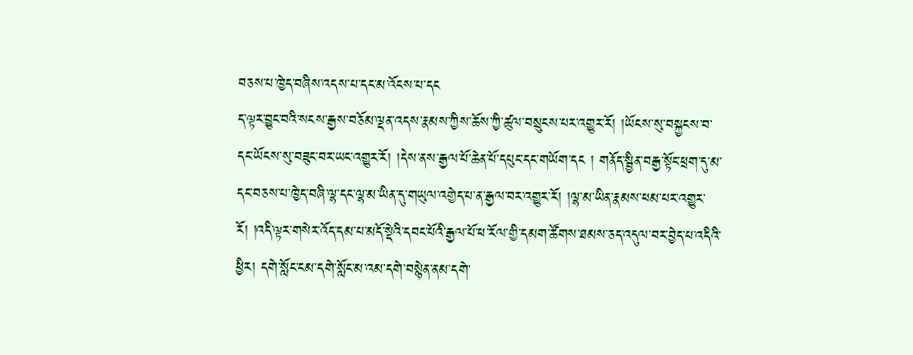བཅས་པ་ཁྱེད་བཞིས་འདས་པ་དང་མ་འོངས་པ་དང
ད་ལྟར་བྱུང་བའི་སངས་རྒྱས་བཅོམ་ལྡན་འདས་རྣམས་ཀྱིས་ཆོས་ཀྱི་ཚུལ་བསྲུངས་པར་འགྱུར་རོ། །ཡོངས་སུ་བསྐྱངས་བ་དང་ཡོངས་སུ་བཟུང་བར་ཡང་འགྱུར་རོ། །དེས་ནས་རྒྱལ་པོ་ཆེན་པོ་དཔུང་དང་གཡོག་དང ། གནོད་སྦྱིན་བརྒྱ་སྟོང་ཕྲག་དུ་མ་དང་བཅས་པ་ཁྱེད་བཞི་ལྷ་དང་ལྷ་མ་ཡིན་དུ་གཡུལ་འགྱེད་པ་ན་རྒྱལ་བར་འགྱུར་རོ། །ལྷ་མ་ཡིན་རྣམས་ཕམ་པར་འགྱུར་རོ། །འདི་ལྟར་གསེར་འོད་དམ་པ་མདོ་སྡེའི་དབང་པོའི་རྒྱལ་པོ་ཕ་རོལ་གྱི་དམག་ཚོགས་ཐམས་ཅད་འདུལ་བར་བྱེད་པ་འདིའི་ཕྱིར། དགེ་སློང་ངམ་དགེ་སློང་མ་འམ་དགེ་བསྙེན་ནམ་དགེ་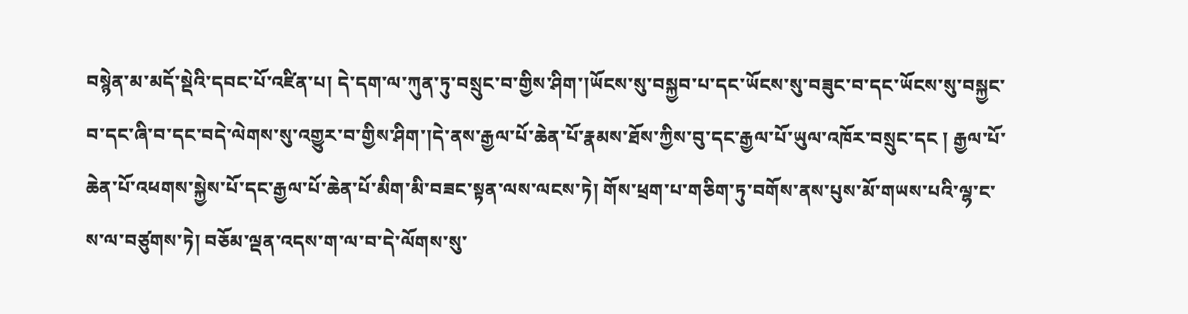བསྙེན་མ་མདོ་སྡེའི་དབང་པོ་འཛིན་པ། དེ་དག་ལ་ཀུན་ཏུ་བསྲུང་བ་གྱིས་ཤིག་།ཡོངས་སུ་བསྐྱབ་པ་དང་ཡོངས་སུ་བཟུང་བ་དང་ཡོངས་སུ་བསྐྱང་བ་དང་ཞི་བ་དང་བདེ་ལེགས་སུ་འགྱུར་བ་གྱིས་ཤིག་།དེ་ནས་རྒྱལ་པོ་ཆེན་པོ་རྣམས་ཐོས་ཀྱིས་བུ་དང་རྒྱལ་པོ་ཡུལ་འཁོར་བསྲུང་དང ། རྒྱལ་པོ་ཆེན་པོ་འཕགས་སྐྱེས་པོ་དང་རྒྱལ་པོ་ཆེན་པོ་མིག་མི་བཟང་སྟན་ལས་ལངས་ཏེ། གོས་ཕྲག་པ་གཅིག་ཏུ་བགོས་ནས་པུས་མོ་གཡས་པའི་ལྷ་ང་ས་ལ་བཙུགས་ཏེ། བཅོམ་ལྡན་འདས་ག་ལ་བ་དེ་ལོགས་སུ་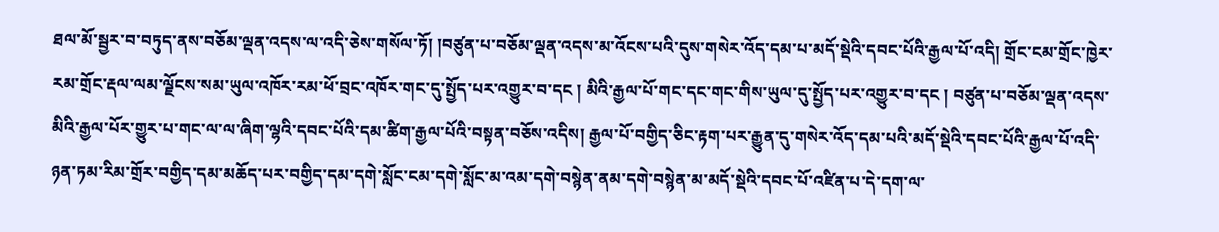ཐལ་མོ་སྦྱར་བ་བཏུད་ནས་བཅོམ་ལྡན་འདས་ལ་འདི་ཅེས་གསོལ་ཏོ། །བཙུན་པ་བཅོམ་ལྡན་འདས་མ་འོངས་པའི་དུས་གསེར་འོད་དམ་པ་མདོ་སྡེའི་དབང་པོའི་རྒྱལ་པོ་འདི། གྲོང་ངམ་གྲོང་ཁྱེར་རམ་གྲོང་རྡལ་ལམ་ལྗོངས་སམ་ཡུལ་འཁོར་རམ་ཕོ་བྲང་འཁོར་གང་དུ་སྤྱོད་པར་འགྱུར་བ་དང ། མིའི་རྒྱལ་པོ་གང་དང་གང་གིས་ཡུལ་དུ་སྤྱོད་པར་འགྱུར་བ་དང ། བཙུན་པ་བཅོམ་ལྡན་འདས་མིའི་རྒྱལ་པོར་གྱུར་པ་གང་ལ་ལ་ཞིག་ལྷའི་དབང་པོའི་དམ་ཚིག་རྒྱལ་པོའི་བསྟན་བཅོས་འདིས། རྒྱལ་པོ་བགྱིད་ཅིང་རྟག་པར་རྒྱུན་དུ་གསེར་འོད་དམ་པའི་མདོ་སྡེའི་དབང་པོའི་རྒྱལ་པོ་འདི་ཉན་ཏམ་རིམ་གྲོར་བགྱིད་དམ་མཆོད་པར་བགྱིད་དམ་དགེ་སློང་ངམ་དགེ་སློང་མ་འམ་དགེ་བསྙེན་ནམ་དགེ་བསྙེན་མ་མདོ་སྡེའི་དབང་པོ་འཛིན་པ་དེ་དག་ལ་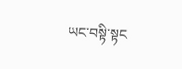ཡང་བསྟི་སྟང